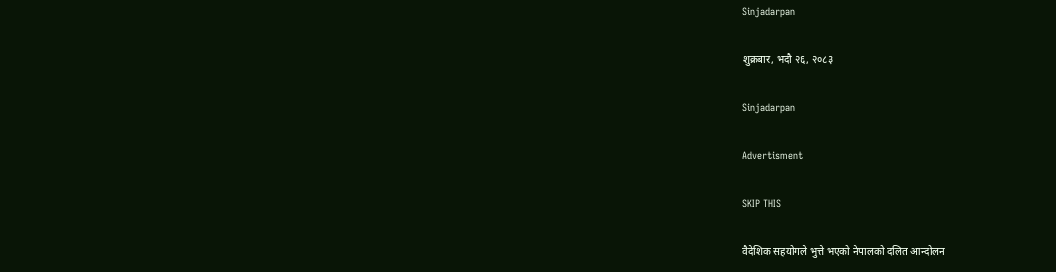Sinjadarpan

शुक्रबार, भदौ २६, २०८३

Sinjadarpan

Advertisment

SKIP THIS

वैदेशिक सहयोगले भुत्ते भएको नेपालको दलित आन्दोलन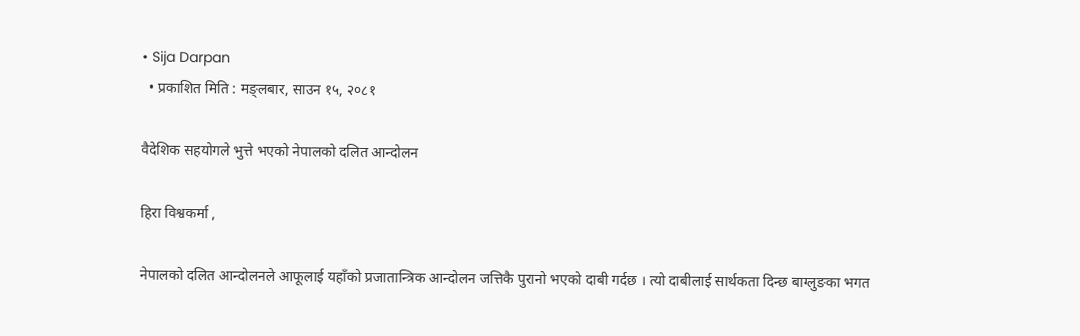• Sija Darpan
  • प्रकाशित मिति : मङ्लबार, साउन १५, २०८१

वैदेशिक सहयोगले भुत्ते भएको नेपालको दलित आन्दोलन

हिरा विश्वकर्मा ,

नेपालको दलित आन्दोलनले आफूलाई यहाँको प्रजातान्त्रिक आन्दोलन जत्तिकै पुरानो भएको दाबी गर्दछ । त्यो दाबीलाई सार्थकता दिन्छ बाग्लुङका भगत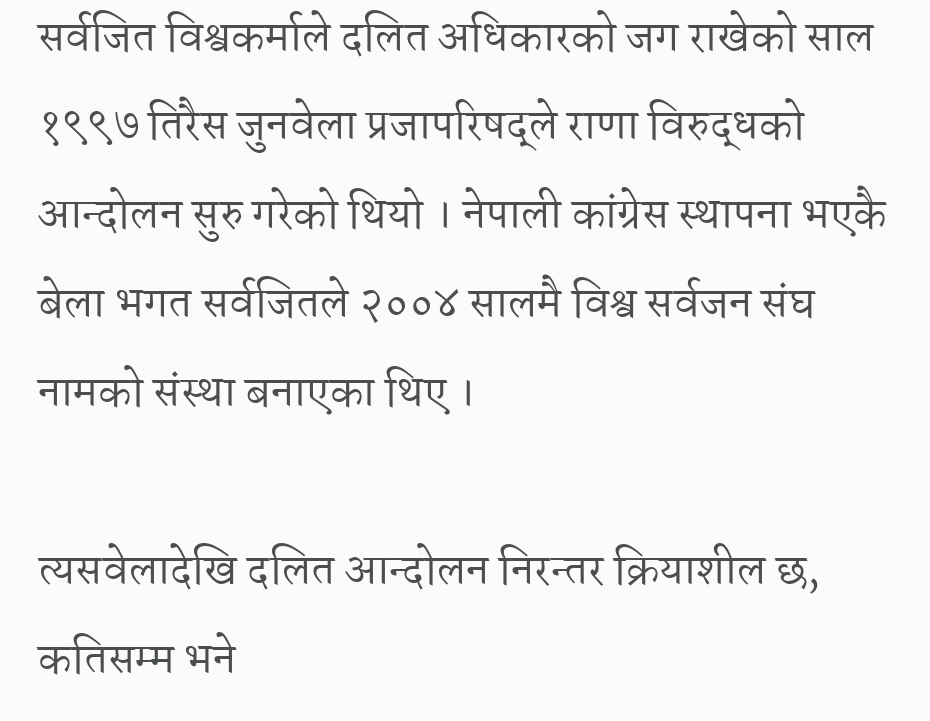सर्वजित विश्वकर्माले दलित अधिकारको जग राखेको साल १९९७ तिरैस जुनवेला प्रजापरिषद्ले राणा विरुद्धको आन्दोलन सुरु गरेको थियो । नेपाली कांग्रेस स्थापना भएकै बेला भगत सर्वजितले २००४ सालमै विश्व सर्वजन संघ नामको संस्था बनाएका थिए ।

त्यसवेलादेखि दलित आन्दोलन निरन्तर क्रियाशील छ, कतिसम्म भने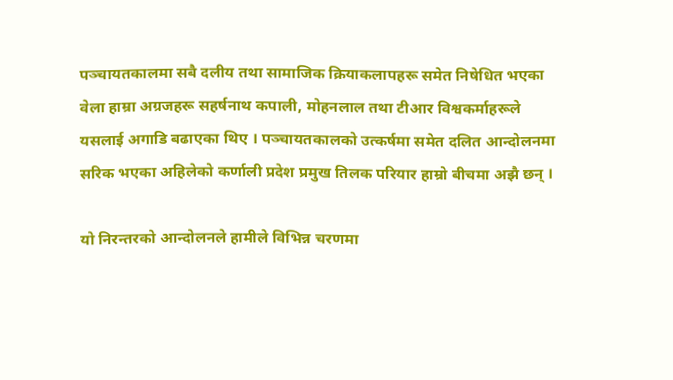पञ्चायतकालमा सबै दलीय तथा सामाजिक क्रियाकलापहरू समेत निषेधित भएका वेला हाम्रा अग्रजहरू सहर्षनाथ कपाली, मोहनलाल तथा टीआर विश्वकर्माहरूले यसलाई अगाडि बढाएका थिए । पञ्चायतकालको उत्कर्षमा समेत दलित आन्दोलनमा सरिक भएका अहिलेको कर्णाली प्रदेश प्रमुख तिलक परियार हाम्रो बीचमा अझै छन् ।

यो निरन्तरको आन्दोलनले हामीले विभिन्न चरणमा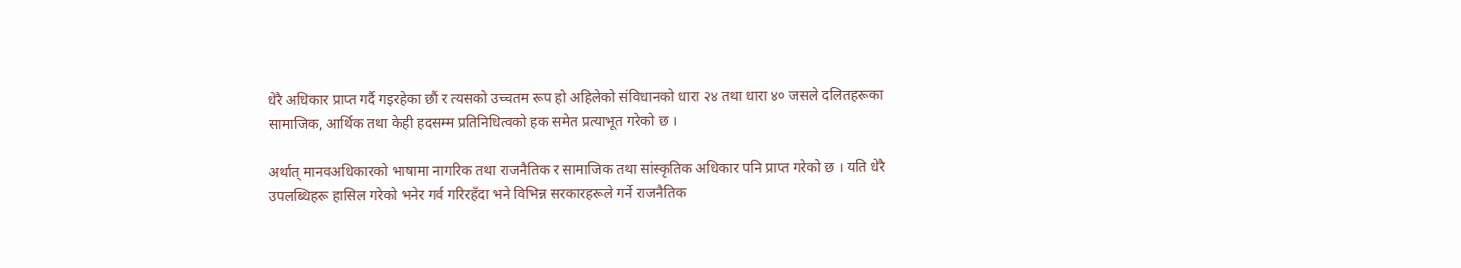धेरै अधिकार प्राप्त गर्दै गइरहेका छौं र त्यसको उच्चतम रूप हो अहिलेको संविधानको धारा २४ तथा धारा ४० जसले दलितहरूका सामाजिक, आर्थिक तथा केही हदसम्म प्रतिनिधित्वको हक समेत प्रत्याभूत गरेको छ ।

अर्थात् मानवअधिकारको भाषामा नागरिक तथा राजनैतिक र सामाजिक तथा सांस्कृतिक अधिकार पनि प्राप्त गरेको छ । यति धेरै उपलब्धिहरू हासिल गरेको भनेर गर्व गरिरहँदा भने विभिन्न सरकारहरूले गर्ने राजनैतिक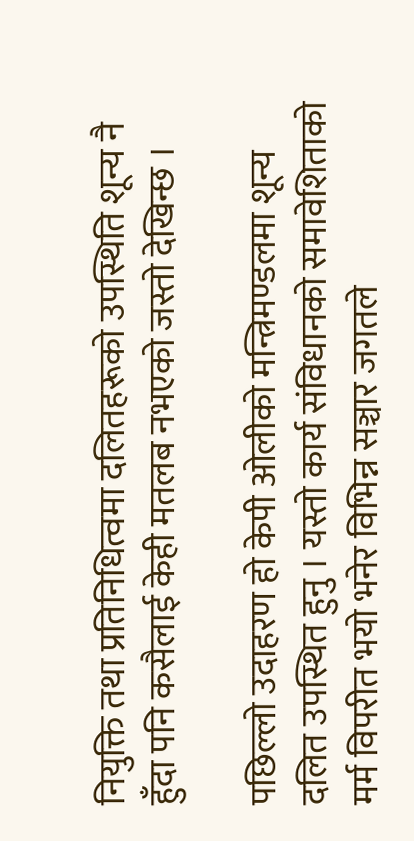नियुक्ति तथा प्रतिनिधित्वमा दलितहरूको उपस्थिति शून्य नै हुँदा पनि कसैलाई केही मतलब नभएको जस्तो देखिन्छ ।

पछिल्लो उदाहरण हो केपी ओलीको मन्त्रिमण्डलमा शून्य दलित उपस्थित हुनु । यस्तो कार्य संविधानको समावेशिताको मर्म विपरीत भयो भनेर विभिन्न सञ्चार जगतले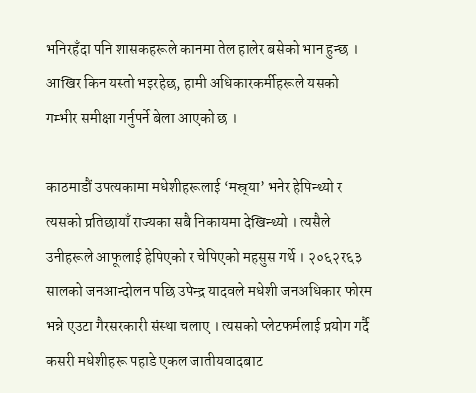भनिरहँदा पनि शासकहरूले कानमा तेल हालेर बसेको भान हुन्छ । आखिर किन यस्तो भइरहेछ, हामी अधिकारकर्मीहरूले यसको गम्भीर समीक्षा गर्नुपर्ने बेला आएको छ ।

काठमाडौं उपत्यकामा मधेशीहरूलाई ‘मस्र्या’ भनेर हेपिन्थ्यो र त्यसको प्रतिछायाँ राज्यका सबै निकायमा देखिन्थ्यो । त्यसैले उनीहरूले आफूलाई हेपिएको र चेपिएको महसुस गर्थे । २०६२र६३ सालको जनआन्दोलन पछि उपेन्द्र यादवले मधेशी जनअधिकार फोरम भन्ने एउटा गैरसरकारी संस्था चलाए । त्यसको प्लेटफर्मलाई प्रयोग गर्दै कसरी मधेशीहरू पहाडे एकल जातीयवादबाट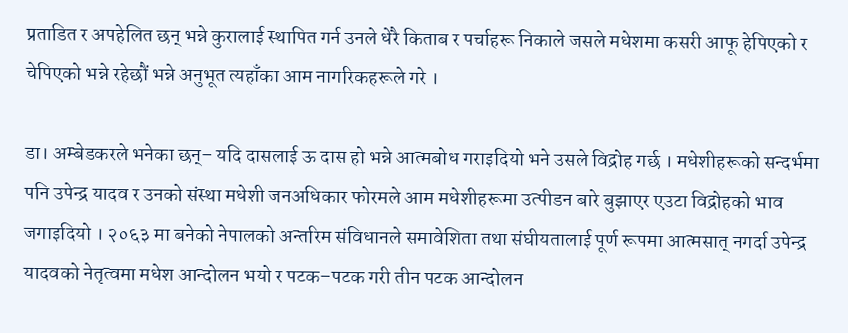प्रताडित र अपहेलित छन् भन्ने कुरालाई स्थापित गर्न उनले धेरै किताब र पर्चाहरू निकाले जसले मधेशमा कसरी आफू हेपिएको र चेपिएको भन्ने रहेछौं भन्ने अनुभूत त्यहाँका आम नागरिकहरूले गरे ।

डा। अम्बेडकरले भनेका छन्– यदि दासलाई ऊ दास हो भन्ने आत्मबोध गराइदियो भने उसले विद्रोह गर्छ । मधेशीहरूको सन्दर्भमा पनि उपेन्द्र यादव र उनको संस्था मधेशी जनअधिकार फोरमले आम मधेशीहरूमा उत्पीडन बारे बुझाएर एउटा विद्रोहको भाव जगाइदियो । २०६३ मा बनेको नेपालको अन्तरिम संविधानले समावेशिता तथा संघीयतालाई पूर्ण रूपमा आत्मसात् नगर्दा उपेन्द्र यादवको नेतृत्वमा मधेश आन्दोलन भयो र पटक–पटक गरी तीन पटक आन्दोलन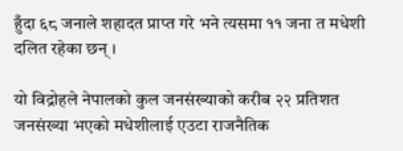हुँदा ६८ जनाले शहादत प्राप्त गरे भने त्यसमा ११ जना त मधेशी दलित रहेका छन् ।

यो विद्रोहले नेपालको कुल जनसंख्याको करीब २२ प्रतिशत जनसंख्या भएको मधेशीलाई एउटा राजनैतिक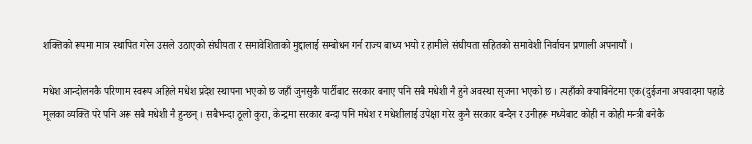शक्तिको रूपमा मात्र स्थापित गरेन उसले उठाएको संघीयता र समावेशिताको मुद्दालाई सम्बोधन गर्न राज्य बाध्य भयो र हामीले संघीयता सहितको समावेशी निर्वाचन प्रणाली अपनायौं ।

मधेश आन्दोलनकै परिणाम स्वरूप अहिले मधेश प्रदेश स्थापना भएको छ जहाँ जुनसुकै पार्टीबाट सरकार बनाए पनि सबै मधेशी नै हुने अवस्था सृजना भएको छ । त्यहाँको क्याबिनेटमा एक(दुईजना अपवादमा पहाडे मूलका व्यक्ति परे पनि अरू सबै मधेशी नै हुन्छन् । सबैभन्दा ठूलो कुरा, केन्द्रमा सरकार बन्दा पनि मधेश र मधेशीलाई उपेक्षा गरेर कुनै सरकार बन्दैन र उनीहरू मध्येबाट कोही न कोही मन्त्री बनेकै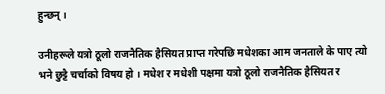हुन्छन् ।

उनीहरूले यत्रो ठूलो राजनैतिक हैसियत प्राप्त गरेपछि मधेशका आम जनताले के पाए त्यो भने छुट्टै चर्चाको विषय हो । मधेश र मधेशी पक्षमा यत्रो ठूलो राजनैतिक हैसियत र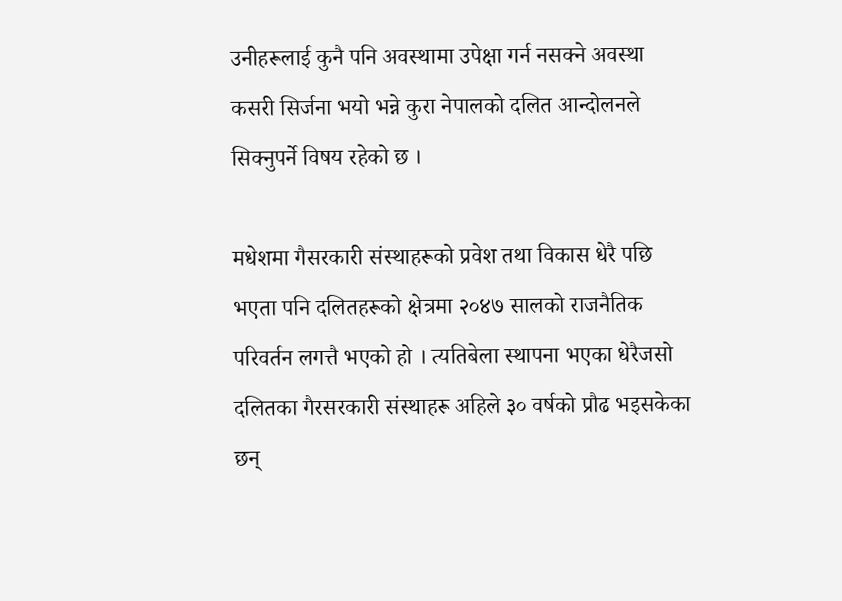उनीहरूलाई कुनै पनि अवस्थामा उपेक्षा गर्न नसक्ने अवस्था कसरी सिर्जना भयो भन्ने कुरा नेपालको दलित आन्दोलनले सिक्नुपर्ने विषय रहेको छ ।

मधेशमा गैसरकारी संस्थाहरूको प्रवेश तथा विकास धेरै पछि भएता पनि दलितहरूको क्षेत्रमा २०४७ सालको राजनैतिक परिवर्तन लगत्तै भएको हो । त्यतिबेला स्थापना भएका धेरैजसो दलितका गैरसरकारी संस्थाहरू अहिले ३० वर्षको प्रौढ भइसकेका छन्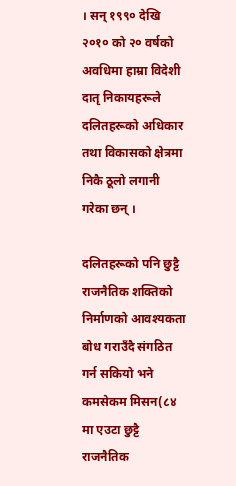। सन् १९९० देखि २०१० को २० वर्षको अवधिमा हाम्रा विदेशी दातृ निकायहरूले दलितहरूको अधिकार तथा विकासको क्षेत्रमा निकै ठूलो लगानी गरेका छन् ।

दलितहरूको पनि छुट्टै राजनैतिक शक्तिको निर्माणको आवश्यकता बोध गराउँदै संगठित गर्न सकियो भने कमसेकम मिसन(८४ मा एउटा छुट्टै राजनैतिक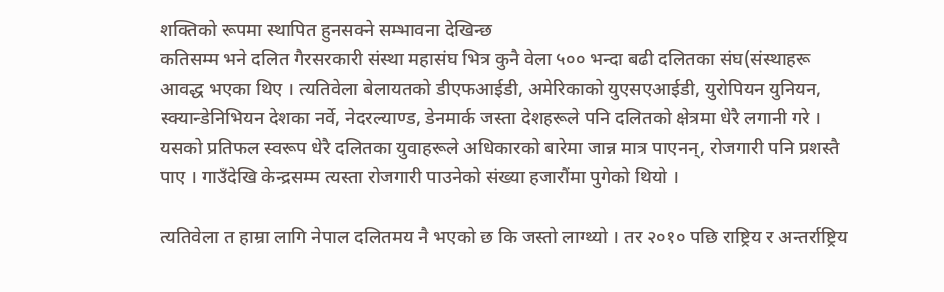शक्तिको रूपमा स्थापित हुनसक्ने सम्भावना देखिन्छ
कतिसम्म भने दलित गैरसरकारी संस्था महासंघ भित्र कुनै वेला ५०० भन्दा बढी दलितका संघ(संस्थाहरू आवद्ध भएका थिए । त्यतिवेला बेलायतको डीएफआईडी, अमेरिकाको युएसएआईडी, युरोपियन युनियन, स्क्यान्डेनिभियन देशका नर्वे, नेदरल्याण्ड, डेनमार्क जस्ता देशहरूले पनि दलितको क्षेत्रमा धेरै लगानी गरे । यसको प्रतिफल स्वरूप धेरै दलितका युवाहरूले अधिकारको बारेमा जान्न मात्र पाएनन्, रोजगारी पनि प्रशस्तै पाए । गाउँदेखि केन्द्रसम्म त्यस्ता रोजगारी पाउनेको संख्या हजारौंमा पुगेको थियो ।

त्यतिवेला त हाम्रा लागि नेपाल दलितमय नै भएको छ कि जस्तो लाग्थ्यो । तर २०१० पछि राष्ट्रिय र अन्तर्राष्ट्रिय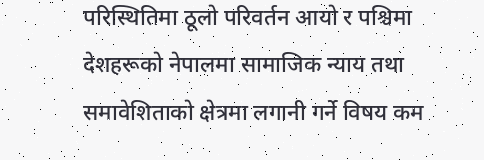परिस्थितिमा ठूलो परिवर्तन आयो र पश्चिमा देशहरूको नेपालमा सामाजिक न्याय तथा समावेशिताको क्षेत्रमा लगानी गर्ने विषय कम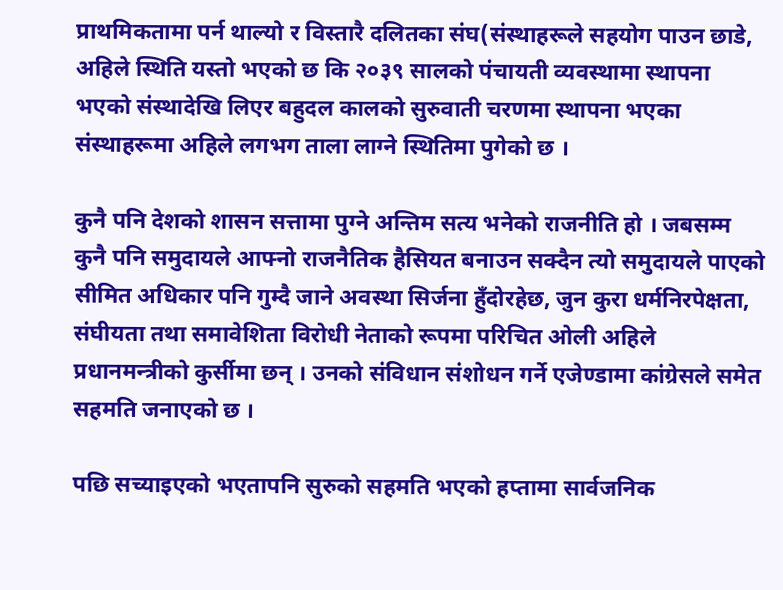प्राथमिकतामा पर्न थाल्यो र विस्तारै दलितका संघ(संस्थाहरूले सहयोग पाउन छाडे, अहिले स्थिति यस्तो भएको छ कि २०३९ सालको पंचायती व्यवस्थामा स्थापना भएको संस्थादेखि लिएर बहुदल कालको सुरुवाती चरणमा स्थापना भएका संस्थाहरूमा अहिले लगभग ताला लाग्ने स्थितिमा पुगेको छ ।

कुनै पनि देशको शासन सत्तामा पुग्ने अन्तिम सत्य भनेको राजनीति हो । जबसम्म कुनै पनि समुदायले आफ्नो राजनैतिक हैसियत बनाउन सक्दैन त्यो समुदायले पाएको सीमित अधिकार पनि गुम्दै जाने अवस्था सिर्जना हुँदोरहेछ, जुन कुरा धर्मनिरपेक्षता, संघीयता तथा समावेशिता विरोधी नेताको रूपमा परिचित ओली अहिले प्रधानमन्त्रीको कुर्सीमा छन् । उनको संविधान संशोधन गर्ने एजेण्डामा कांग्रेसले समेत सहमति जनाएको छ ।

पछि सच्याइएको भएतापनि सुरुको सहमति भएको हप्तामा सार्वजनिक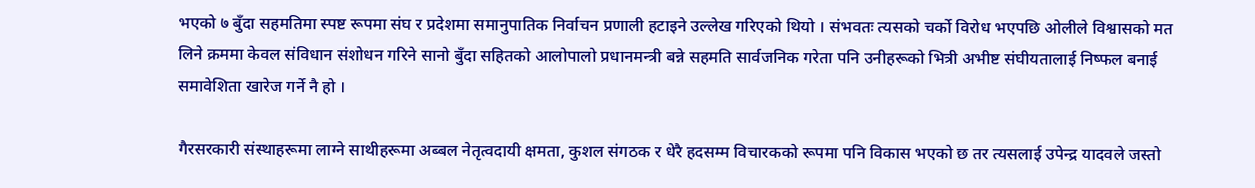भएको ७ बुँदा सहमतिमा स्पष्ट रूपमा संघ र प्रदेशमा समानुपातिक निर्वाचन प्रणाली हटाइने उल्लेख गरिएको थियो । संभवतः त्यसको चर्को विरोध भएपछि ओलीले विश्वासको मत लिने क्रममा केवल संविधान संशोधन गरिने सानो बुँदा सहितको आलोपालो प्रधानमन्त्री बन्ने सहमति सार्वजनिक गरेता पनि उनीहरूको भित्री अभीष्ट संघीयतालाई निष्फल बनाई समावेशिता खारेज गर्ने नै हो ।

गैरसरकारी संस्थाहरूमा लाग्ने साथीहरूमा अब्बल नेतृत्वदायी क्षमता, कुशल संगठक र धेरै हदसम्म विचारकको रूपमा पनि विकास भएको छ तर त्यसलाई उपेन्द्र यादवले जस्तो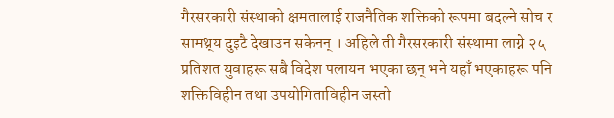गैरसरकारी संस्थाको क्षमतालाई राजनैतिक शक्तिको रूपमा बदल्ने सोच र सामथ्र्य दुइटै देखाउन सकेनन् । अहिले ती गैरसरकारी संस्थामा लाग्ने २५ प्रतिशत युवाहरू सबै विदेश पलायन भएका छन् भने यहाँ भएकाहरू पनि शक्तिविहीन तथा उपयोगिताविहीन जस्तो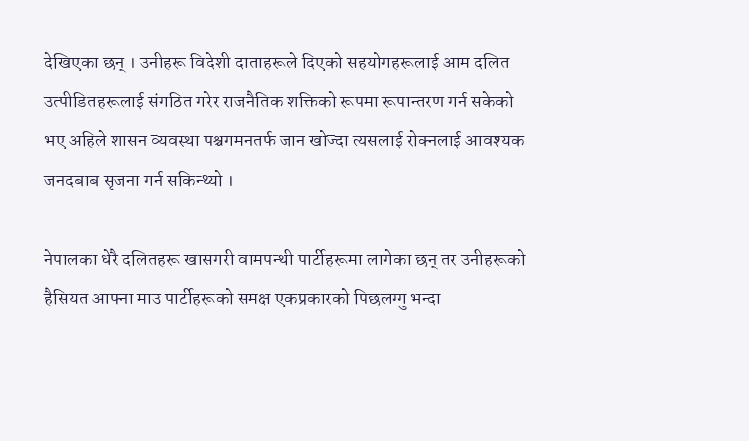देखिएका छन् । उनीहरू विदेशी दाताहरूले दिएको सहयोगहरूलाई आम दलित उत्पीडितहरूलाई संगठित गरेर राजनैतिक शक्तिको रूपमा रूपान्तरण गर्न सकेको भए अहिले शासन व्यवस्था पश्चगमनतर्फ जान खोज्दा त्यसलाई रोक्नलाई आवश्यक जनदबाब सृजना गर्न सकिन्थ्यो ।

नेपालका धेरै दलितहरू खासगरी वामपन्थी पार्टीहरूमा लागेका छन् तर उनीहरूको हैसियत आफ्ना माउ पार्टीहरूको समक्ष एकप्रकारको पिछलग्गु भन्दा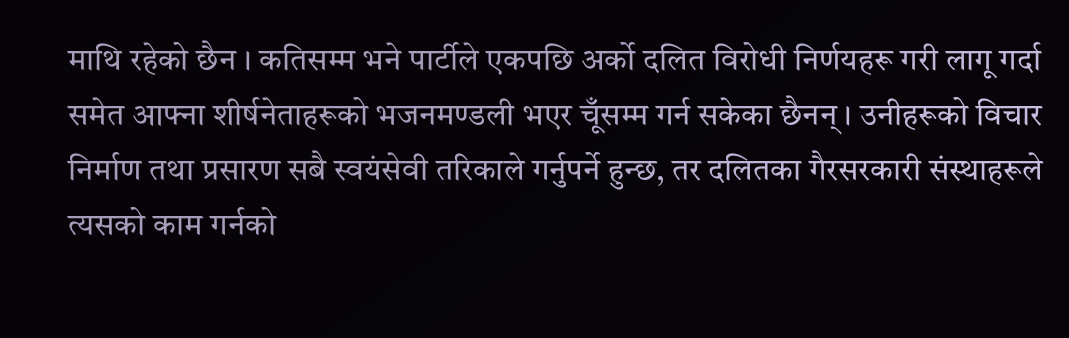माथि रहेको छैन । कतिसम्म भने पार्टीले एकपछि अर्को दलित विरोधी निर्णयहरू गरी लागू गर्दा समेत आफ्ना शीर्षनेताहरूको भजनमण्डली भएर चूँसम्म गर्न सकेका छैनन् । उनीहरूको विचार निर्माण तथा प्रसारण सबै स्वयंसेवी तरिकाले गर्नुपर्ने हुन्छ, तर दलितका गैरसरकारी संस्थाहरूले त्यसको काम गर्नको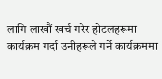लागि लाखौं खर्च गरेर होटलहरूमा कार्यक्रम गर्दा उनीहरूले गर्ने कार्यक्रममा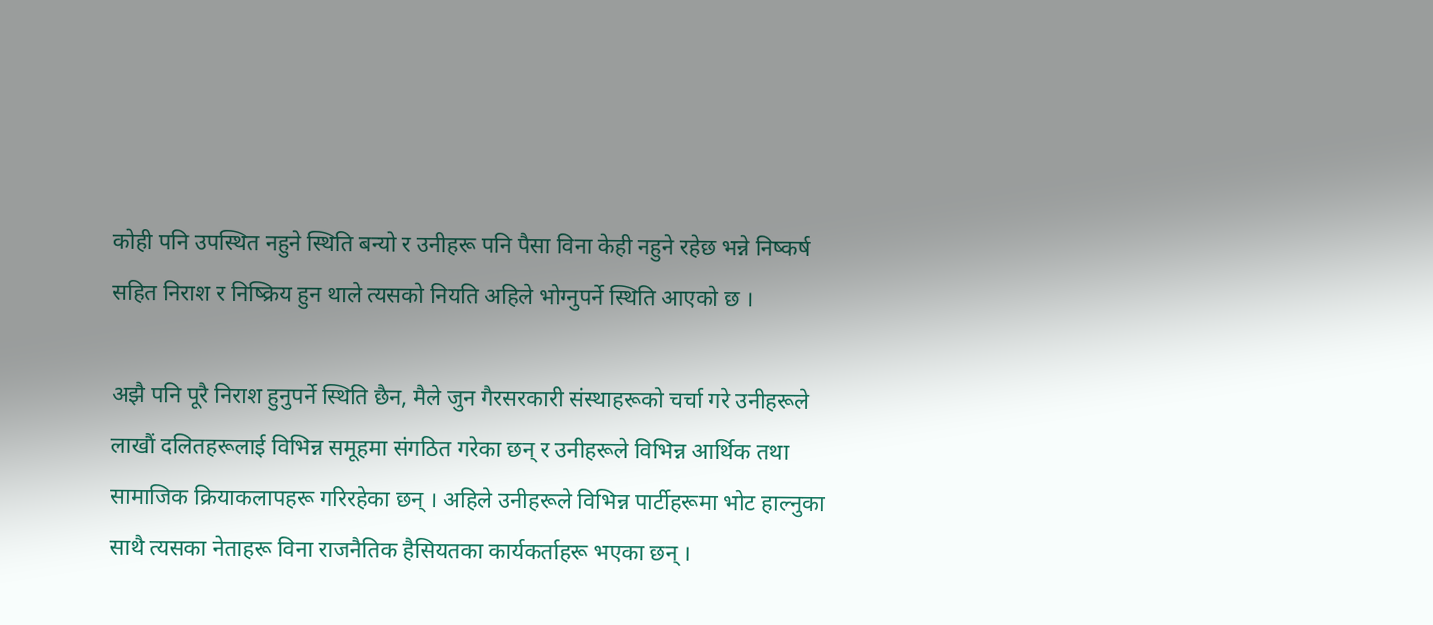कोही पनि उपस्थित नहुने स्थिति बन्यो र उनीहरू पनि पैसा विना केही नहुने रहेछ भन्ने निष्कर्ष सहित निराश र निष्क्रिय हुन थाले त्यसको नियति अहिले भोग्नुपर्ने स्थिति आएको छ ।

अझै पनि पूरै निराश हुनुपर्ने स्थिति छैन, मैले जुन गैरसरकारी संस्थाहरूको चर्चा गरे उनीहरूले लाखौं दलितहरूलाई विभिन्न समूहमा संगठित गरेका छन् र उनीहरूले विभिन्न आर्थिक तथा सामाजिक क्रियाकलापहरू गरिरहेका छन् । अहिले उनीहरूले विभिन्न पार्टीहरूमा भोट हाल्नुका साथै त्यसका नेताहरू विना राजनैतिक हैसियतका कार्यकर्ताहरू भएका छन् ।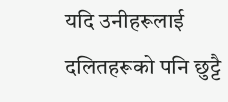यदि उनीहरूलाई दलितहरूको पनि छुट्टै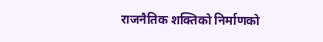राजनैतिक शक्तिको निर्माणको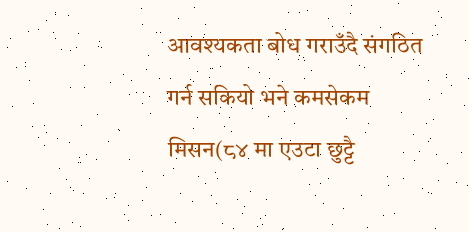आवश्यकता बोध गराउँदै संगठित गर्न सकियो भने कमसेकम मिसन(८४ मा एउटा छुट्टै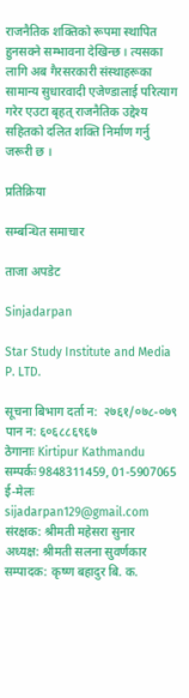राजनैतिक शक्तिको रूपमा स्थापित हुनसक्ने सम्भावना देखिन्छ । त्यसका लागि अब गैरसरकारी संस्थाहरूका सामान्य सुधारवादी एजेण्डालाई परित्याग गरेर एउटा बृहत् राजनैतिक उद्देश्य सहितको दलित शक्ति निर्माण गर्नु जरूरी छ ।

प्रतिक्रिया

सम्बन्धित समाचार

ताजा अपडेट

Sinjadarpan

Star Study Institute and Media P. LTD.

सूचना बिभाग दर्ता न:  २७६१/०७८-०७९
पान न: ६०६८८६९६७
ठेगानाः Kirtipur Kathmandu
सम्पर्कः 9848311459, 01-5907065
ई-मेलः sijadarpan129@gmail.com
संरक्षक: श्रीमती महेसरा सुनार
अध्यक्ष: श्रीमती सलना सुवर्णकार
सम्पादक: कृष्ण बहादुर बि. क.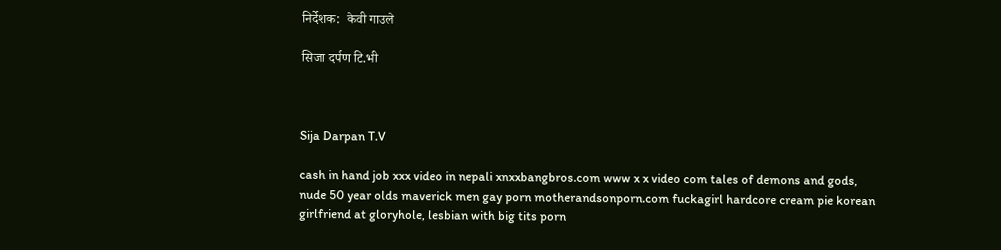निर्देशक:  केवी गाउले

सिजा दर्पण टि.भी



Sija Darpan T.V

cash in hand job xxx video in nepali xnxxbangbros.com www x x video com tales of demons and gods, nude 50 year olds maverick men gay porn motherandsonporn.com fuckagirl hardcore cream pie korean girlfriend at gloryhole, lesbian with big tits porn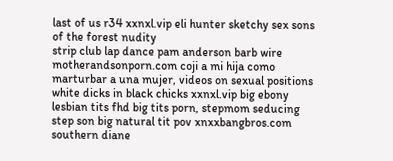last of us r34 xxnxl.vip eli hunter sketchy sex sons of the forest nudity
strip club lap dance pam anderson barb wire motherandsonporn.com coji a mi hija como marturbar a una mujer, videos on sexual positions white dicks in black chicks xxnxl.vip big ebony lesbian tits fhd big tits porn, stepmom seducing step son big natural tit pov xnxxbangbros.com southern diane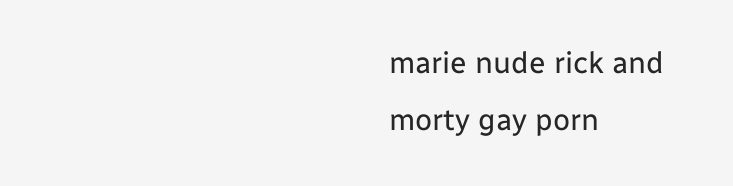marie nude rick and morty gay porn